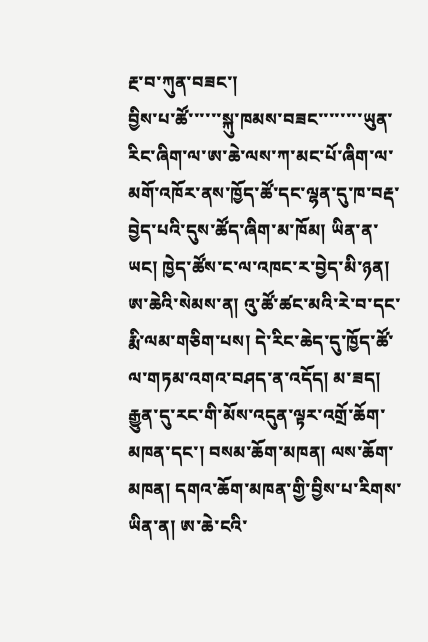རྔ་བ་ཀུན་བཟང་།
བྱིས་པ་ཚོ་་་་་་སྐུ་ཁམས་བཟང་་་་་་་་ཡུན་རིང་ཞིག་ལ་ཨ་ཆེ་ལས་ཀ་མང་པོ་ཞིག་ལ་མགོ་འཁོར་ནས་ཁྱོད་ཚོ་དང་ལྷན་དུ་ཁ་བརྡ་བྱེད་པའི་དུས་ཚོད་ཞིག་མ་ཁོམ། ཡིན་ན་ཡང། ཁྱེད་ཚོས་ང་ལ་འཁང་ར་བྱེད་མི་ཉན། ཨ་ཆེའི་སེམས་ན། འུ་ཚོ་ཚང་མའི་རེ་བ་དང་རྨི་ལམ་གཅིག་པས། དེ་རིང་ཆེད་དུ་ཁྱོད་ཚོ་ལ་གཏམ་འགའ་བཤད་ན་འདོད། མ་ཟད། རྒྱུན་དུ་རང་གི་མོས་འདུན་ལྟར་འགྲོ་ཆོག་མཁན་དང་། བསམ་ཆོག་མཁན། ལས་ཆོག་མཁན། དགའ་ཆོག་མཁན་གྱི་བྱིས་པ་རིགས་ཡིན་ན། ཨ་ཆེ་ངའི་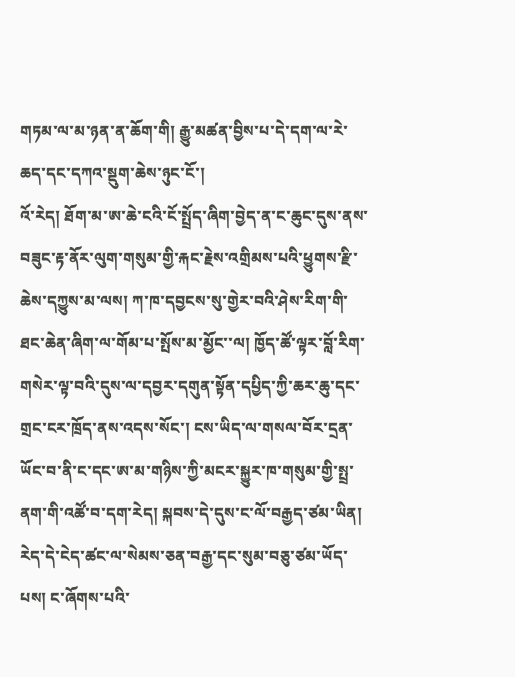གཏམ་ལ་མ་ཉན་ན་ཆོག་གི། རྒྱུ་མཚན་བྱིས་པ་དེ་དག་ལ་རེ་ཆད་དང་དཀའ་སྡུག་ཆེས་ཉུང་ངོ་།
འོ་རེད། ཐོག་མ་ཨ་ཆེ་ངའི་ངོ་སྤྲོད་ཞིག་བྱེད་ན་ང་ཆུང་དུས་ནས་བཟུང་རྟ་ནོར་ལུག་གསུམ་གྱི་རྐང་རྗེས་འགྲིམས་པའི་ཕྱུགས་རྫི་ཆེས་དཀྱུས་མ་ལས། ཀ་ཁ་དབྱངས་སུ་གྱེར་བའི་ཤེས་རིག་གི་ཐང་ཆེན་ཞིག་ལ་གོམ་པ་སྤོས་མ་མྱོང་་ལ། ཁྱོད་ཚོ་ལྟར་བློ་རིག་གསེར་ལྟ་བའི་དུས་ལ་དབྱར་དགུན་སྟོན་དཔྱིད་ཀྱི་ཆར་ཆུ་དང་གྲང་ངར་ཁྲོད་ནས་འདས་སོང་། ངས་ཡིད་ལ་གསལ་བོར་དྲན་ཡོང་བ་ནི་ང་དང་ཨ་མ་གཉིས་ཀྱི་མངར་སྐྱུར་ཁ་གསུམ་གྱི་སྤྲ་ནག་གི་འཚོ་བ་དག་རེད། སྐབས་དེ་དུས་ང་ལོ་བརྒྱད་ཙམ་ཡིན། རེད་དེ་ངེད་ཚང་ལ་སེམས་ཅན་བརྒྱ་དང་སུམ་བཅུ་ཙམ་ཡོད་པས། ང་ཞོགས་པའི་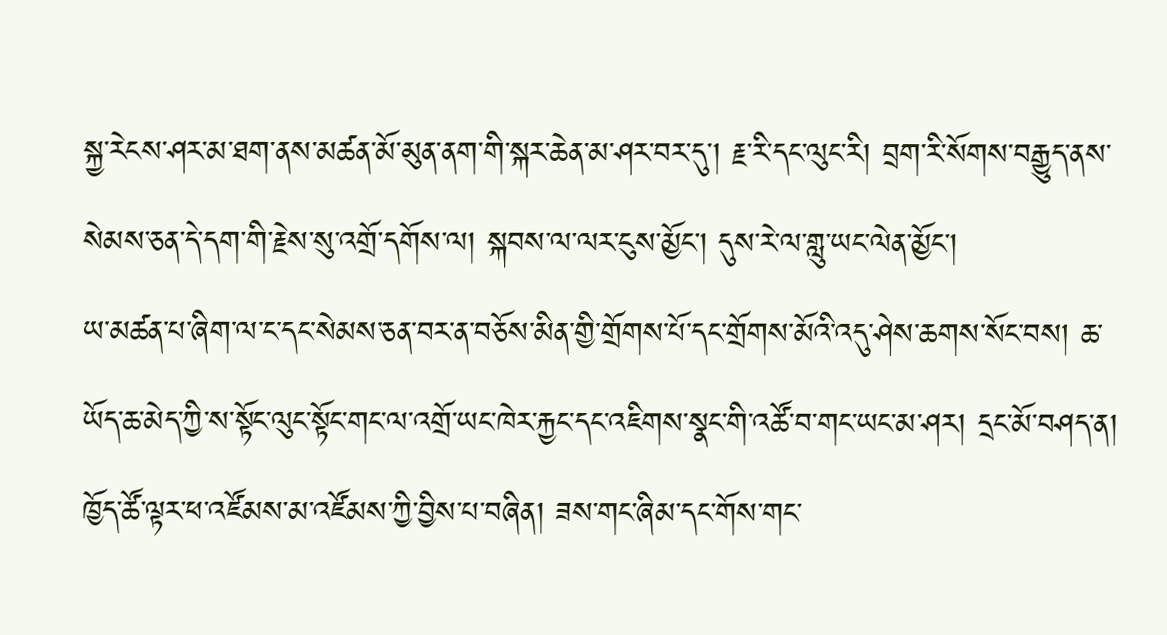སྐྱ་རེངས་ཤར་མ་ཐག་ནས་མཚན་མོ་མུན་ནག་གི་སྐར་ཆེན་མ་ཤར་བར་དུ་། རྗ་རི་དང་ལུང་རི། བྲག་རི་སོགས་བརྒྱུད་ནས་སེམས་ཅན་དེ་དག་གི་རྗེས་སུ་འགྲོ་དགོས་ལ། སྐབས་ལ་ལར་ངུས་མྱོང་། དུས་རེ་ལ་གླུ་ཡང་ལེན་མྱོང་།
ཡ་མཚན་པ་ཞིག་ལ་ང་དང་སེམས་ཅན་བར་ན་བཅོས་མིན་གྱི་གྲོགས་པོ་དང་གྲོགས་མོའི་འདུ་ཤེས་ཆགས་སོང་བས། ཆ་ཡོད་ཆ་མེད་ཀྱི་ས་སྟོང་ལུང་སྟོང་གང་ལ་འགྲོ་ཡང་ཁེར་རྐྱང་དང་འཇིགས་སྣང་གི་འཚོ་བ་གང་ཡང་མ་ཤར། དྲང་མོ་བཤད་ན། ཁྱོད་ཚོ་ལྟར་ཕ་འཛོམས་མ་འཛོམས་ཀྱི་བྱིས་པ་བཞིན། ཟས་གང་ཞིམ་དང་གོས་གང་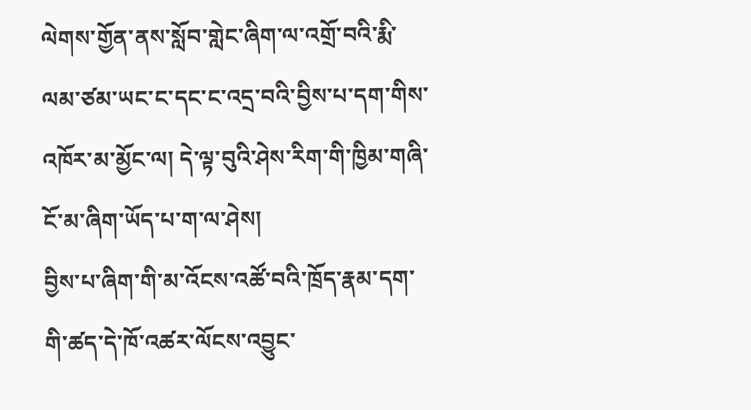ལེགས་གྱོན་ནས་སློབ་གླེང་ཞིག་ལ་འགྲོ་བའི་རྨི་ལམ་ཙམ་ཡང་ང་དང་ང་འདྲ་བའི་བྱིས་པ་དག་གིས་འཁོར་མ་མྱོང་ལ། དེ་ལྟ་བུའི་ཤེས་རིག་གི་ཁྱིམ་གཞི་ངོ་མ་ཞིག་ཡོད་པ་ག་ལ་ཤེས།
བྱིས་པ་ཞིག་གི་མ་འོངས་འཚོ་བའི་ཁྲོད་རྣམ་དག་གི་ཚད་དེ་ཁོ་འཚར་ལོངས་འབྱུང་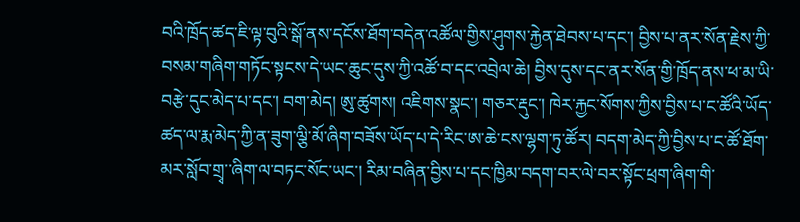བའི་ཁྲོད་ཚད་ཇི་ལྟ་བུའི་སྒོ་ནས་དངོས་ཐོག་བདེན་འཚོལ་གྱིས་ཤུགས་རྐྱེན་ཐེབས་པ་དང་། བྱིས་པ་ནར་སོན་རྗེས་ཀྱི་བསམ་གཞིག་གཏོང་སྟངས་དེ་ཡང་ཆུང་དུས་ཀྱི་འཚོ་བ་དང་འབྲེལ་ཆེ། བྱིས་དུས་དང་ནར་སོན་གྱི་ཁྲོད་ནས་ཕ་མ་ཡི་བརྩེ་དུང་མེད་པ་དང་། བག་མེད། ཨུ་ཚུགས། འཇིགས་སྣང་། གཅར་རྡུང་། ཁེར་རྐྱང་སོགས་ཀྱིས་བྱིས་པ་ང་ཚོའི་ཡོད་ཚད་ལ་རྨ་མེད་ཀྱི་ན་ཟུག་ལྕི་མོ་ཞིག་བཟོས་ཡོད་པ་དེ་རིང་ཨ་ཆེ་ངས་ལྷག་ཏུ་ཚོར། བདག་མེད་ཀྱི་བྱིས་པ་ང་ཚོ་ཐོག་མར་སློབ་གྲྭ་་ཞིག་ལ་བཏང་སོང་ཡང་། རིམ་བཞིན་བྱིས་པ་དང་ཁྱིམ་བདག་བར་ལེ་བར་སྟོང་ཕྲག་ཞིག་གི་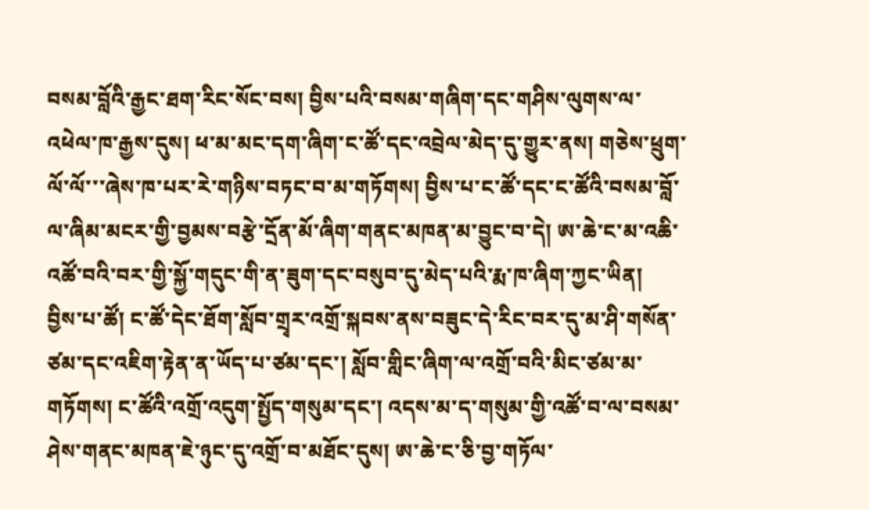བསམ་བློའི་རྒྱང་ཐག་རིང་སོང་བས། བྱིས་པའི་བསམ་གཞིག་དང་གཤིས་ལུགས་ལ་འཕེལ་ཁ་རྒྱས་དུས། ཕ་མ་མང་དག་ཞིག་ང་ཚོ་དང་འབྲེལ་མེད་དུ་གྱུར་ནས། གཅེས་ཕྲུག་ལོ་ལོ་་་ཞེས་ཁ་པར་རེ་གཉིས་བཏང་བ་མ་གཏོགས། བྱིས་པ་ང་ཚོ་དང་ང་ཚོའི་བསམ་བློ་ལ་ཞིམ་མངར་གྱི་བྱམས་བརྩེ་དྲོན་མོ་ཞིག་གནང་མཁན་མ་བྱུང་བ་དེ། ཨ་ཆེ་ང་མ་འཆི་འཚོ་བའི་བར་གྱི་སྐྱོ་གདུང་གི་ན་ཟུག་དང་བསུབ་དུ་མེད་པའི་རྨ་ཁ་ཞིག་ཀྱང་ཡིན།
བྱིས་པ་ཚོ། ང་ཚོ་དེང་ཐོག་སློབ་གྲྭར་འགྲོ་སྐབས་ནས་བཟུང་དེ་རིང་བར་དུ་མ་ཤི་གསོན་ཙམ་དང་འཇིག་རྟེན་ན་ཡོད་པ་ཙམ་དང་། སློབ་གླིང་ཞིག་ལ་འགྲོ་བའི་མིང་ཙམ་མ་གཏོགས། ང་ཚོའི་འགྲོ་འདུག་སྤྱོད་གསུམ་དང་། འདས་མ་ད་གསུམ་གྱི་འཚོ་བ་ལ་བསམ་ཤེས་གནང་མཁན་ཇེ་ཉུང་དུ་འགྲོ་བ་མཐོང་དུས། ཨ་ཆེ་ང་ཅི་བྱ་གཏོལ་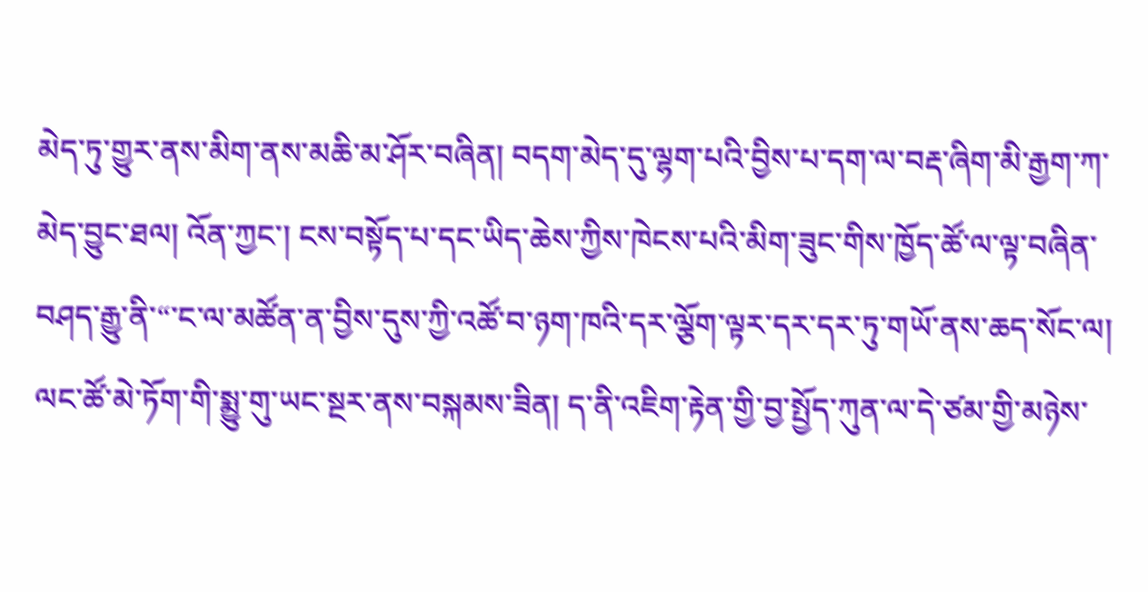མེད་ཏུ་གྱུར་ནས་མིག་ནས་མཆི་མ་ཤོར་བཞིན། བདག་མེད་དུ་ལྷག་པའི་བྱིས་པ་དག་ལ་བརྡ་ཞིག་མི་རྒྱག་ཀ་མེད་བྱུང་ཐལ། འོན་ཀྱང་། ངས་བསྟོད་པ་དང་ཡིད་ཆེས་ཀྱིས་ཁེངས་པའི་མིག་ཟུང་གིས་ཁྱོད་ཚོ་ལ་ལྟ་བཞིན་བཤད་རྒྱུ་ནི་“་ང་ལ་མཚོན་ན་བྱིས་དུས་ཀྱི་འཚོ་བ་ཉག་ཁའི་དར་ལྕོག་ལྟར་དར་དར་ཏུ་གཡོ་ནས་ཆད་སོང་ལ། ལང་ཚོ་མེ་ཏོག་གི་སྨྱུ་གུ་ཡང་སྔར་ནས་བསྐམས་ཟིན། ད་ནི་འཇིག་རྟེན་གྱི་བྱ་སྤྱོད་ཀུན་ལ་དེ་ཙམ་གྱི་མཉེས་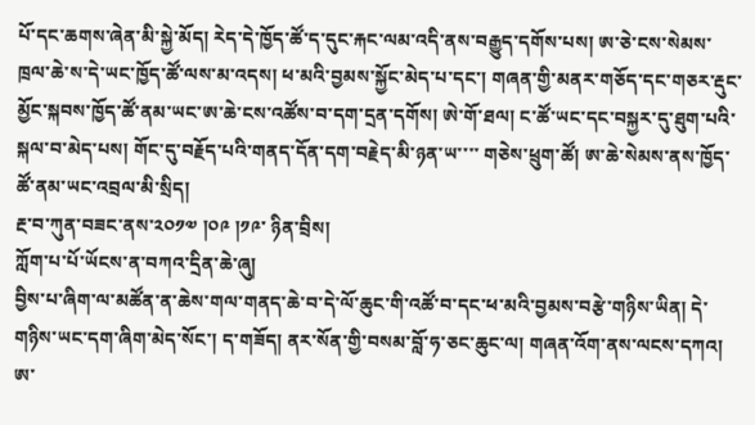པོ་དང་ཆགས་ཞེན་མི་སྐྱེ་མོད། རེད་དེ་ཁྱོད་ཚོ་ད་དུང་རྐང་ལམ་འདི་ནས་བརྒྱུད་དགོས་པས། ཨ་ཅེ་ངས་སེམས་ཁྲལ་ཆེ་ས་དེ་ཡང་ཁྱོད་ཚོ་ལས་མ་འདས། ཕ་མའི་བྱམས་སྐྱོང་མེད་པ་དང་། གཞན་གྱི་མནར་གཅོད་དང་གཅར་རྡུང་མྱོང་སྐབས་ཁྱོད་ཚོ་ནམ་ཡང་ཨ་ཆེ་ངས་འཚོས་བ་དག་དྲན་དགོས། ཨེ་གོ་ཐལ། ང་ཚོ་ཡང་དང་བསྐྱར་དུ་ཐུག་པའི་སྐལ་བ་མེད་པས། གོང་དུ་བརྗོད་པའི་གནད་དོན་དག་བརྗེད་མི་ཉན་ཡ་་་་ གཅེས་ཕྲུག་ཚོ། ཨ་ཆེ་སེམས་ནས་ཁྱོད་ཚོ་ནམ་ཡང་འབྲལ་མི་སྲིད།
རྔ་བ་ཀུན་བཟང་ནས་༢༠༡༧ །༠༩ །༡༩་ ཉིན་བྲིས།
ཀློག་པ་པོ་ཡོངས་ན་བཀའ་དྲིན་ཆེ་ཞུ།
བྱིས་པ་ཞིག་ལ་མཚོན་ན་ཆེས་གལ་གནད་ཆེ་བ་དེ་ལོ་ཆུང་གི་འཚོ་བ་དང་ཕ་མའི་བྱམས་བརྩེ་གཉིས་ཡིན། དེ་གཉིས་ཡང་དག་ཞིག་མེད་སོང་། ད་གཟོད། ནར་སོན་གྱི་བསམ་བློ་ཧ་ཅང་ཆུང་ལ། གཞན་འོག་ནས་ལངས་དཀའ།
ཨ་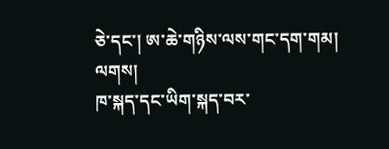ཅེ་དང་། ཨ་ཆེ་གཉིས་ལས་གང་དག་གམ། ལགས།
ཁ་སྐད་དང་ཡིག་སྐད་བར་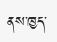ནས་ཁྱད་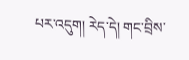པར་འདུག། རེད་དེ། གང་བྲིས་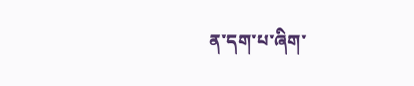ན་དག་པ་ཞིག་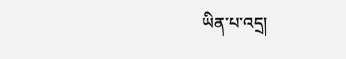ཡིན་པ་འདྲ།